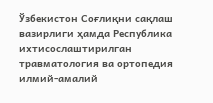Ўзбекистон Соғлиқни сақлаш вазирлиги ҳамда Республика ихтисослаштирилган травматология ва ортопедия илмий-амалий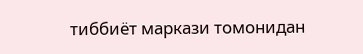тиббиёт маркази томонидан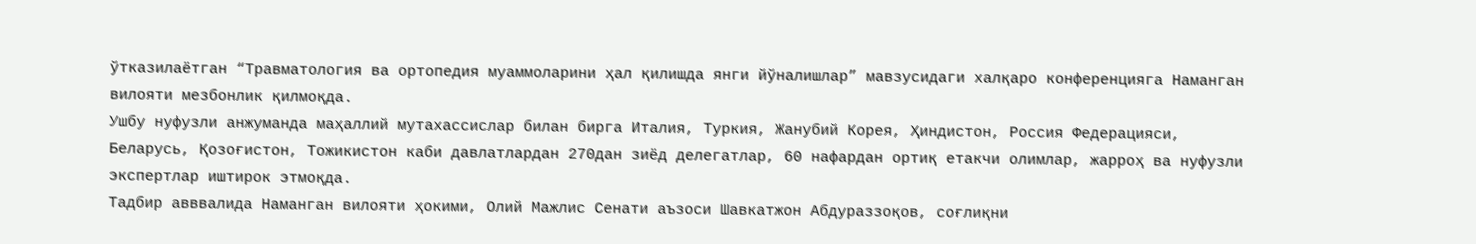ўтказилаётган “Травматология ва ортопедия муаммоларини ҳал қилишда янги йўналишлар” мавзусидаги халқаро конференцияга Наманган вилояти мезбонлик қилмоқда.
Ушбу нуфузли анжуманда маҳаллий мутахассислар билан бирга Италия, Туркия, Жанубий Корея, Ҳиндистон, Россия Федерацияси, Беларусь, Қозоғистон, Тожикистон каби давлатлардан 270дан зиёд делегатлар, 60 нафардан ортиқ етакчи олимлар, жарроҳ ва нуфузли экспертлар иштирок этмоқда.
Тадбир авввалида Наманган вилояти ҳокими, Олий Мажлис Сенати аъзоси Шавкатжон Абдураззоқов, соғлиқни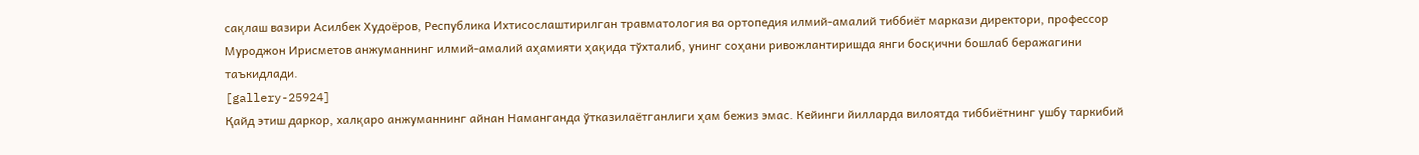сақлаш вазири Асилбек Худоёров, Республика Ихтисослаштирилган травматология ва ортопедия илмий-амалий тиббиёт маркази директори, профессор Муроджон Ирисметов анжуманнинг илмий-амалий аҳамияти ҳақида тўхталиб, унинг соҳани ривожлантиришда янги босқични бошлаб беражагини таъкидлади.
[gallery-25924]
Қайд этиш даркор, халқаро анжуманнинг айнан Наманганда ўтказилаётганлиги ҳам бежиз эмас. Кейинги йилларда вилоятда тиббиётнинг ушбу таркибий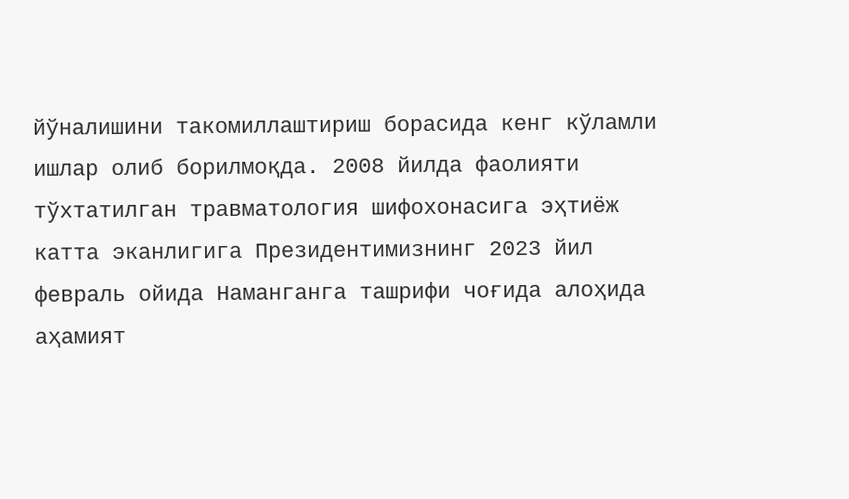йўналишини такомиллаштириш борасида кенг кўламли ишлар олиб борилмоқда. 2008 йилда фаолияти тўхтатилган травматология шифохонасига эҳтиёж катта эканлигига Президентимизнинг 2023 йил февраль ойида Наманганга ташрифи чоғида алоҳида аҳамият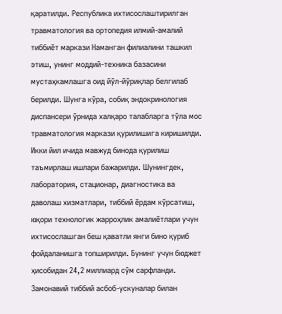қаратилди. Республика ихтисослаштирилган травматология ва ортопедия илмий-амалий тиббиёт маркази Наманган филиалини ташкил этиш, унинг моддий-техника базасини мустаҳкамлашга оид йўл-йўриқлар белгилаб берилди. Шунга кўра, собиқ эндокринология диспансери ўрнида халқаро талабларга тўла мос травматология маркази қурилишига киришилди. Икки йил ичида мавжуд бинода қурилиш таъмирлаш ишлари бажарилди. Шунингдек, лаборатория, стационар, диагностика ва даволаш хизматлари, тиббий ёрдам кўрсатиш, юқори технологик жарроҳлик амалиётлари учун ихтисослашган беш қаватли янги бино қуриб фойдаланишга топширилди. Бунинг учун бюджет ҳисобидан 24,2 миллиард сўм сарфланди. Замонавий тиббий асбоб-ускуналар билан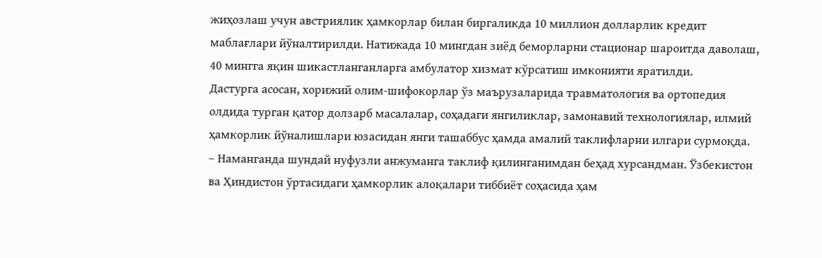жиҳозлаш учун австриялик ҳамкорлар билан биргаликда 10 миллион долларлик кредит маблағлари йўналтирилди. Натижада 10 мингдан зиёд беморларни стационар шароитда даволаш, 40 мингга яқин шикастланганларга амбулатор хизмат кўрсатиш имконияти яратилди.
Дастурга асосан, хорижий олим-шифокорлар ўз маърузаларида травматология ва ортопедия олдида турган қатор долзарб масалалар, соҳадаги янгиликлар, замонавий технологиялар, илмий ҳамкорлик йўналишлари юзасидан янги ташаббус ҳамда амалий таклифларни илгари сурмоқда.
– Наманганда шундай нуфузли анжуманга таклиф қилинганимдан беҳад хурсандман. Ўзбекистон ва Ҳиндистон ўртасидаги ҳамкорлик алоқалари тиббиёт соҳасида ҳам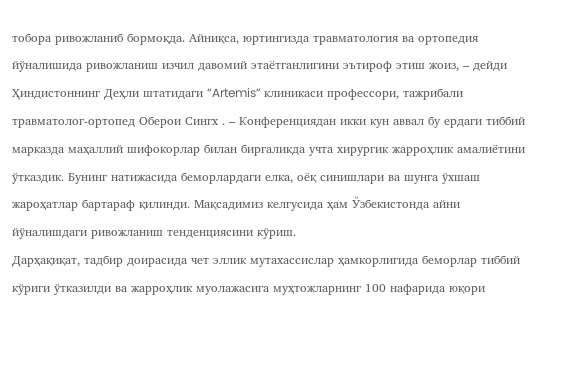тобора ривожланиб бормоқда. Айниқса, юртингизда травматология ва ортопедия йўналишида ривожланиш изчил давомий этаётганлигини эътироф этиш жоиз, – дейди Ҳиндистоннинг Деҳли штатидаги “Artemis” клиникаси профессори, тажрибали травматолог-ортопед Оберои Сингх . – Конференциядан икки кун аввал бу ердаги тиббий марказда маҳаллий шифокорлар билан биргаликда учта хирургик жарроҳлик амалиётини ўтказдик. Бунинг натижасида беморлардаги елка, оёқ синишлари ва шунга ўхшаш жароҳатлар бартараф қилинди. Мақсадимиз келгусида ҳам Ўзбекистонда айни йўналишдаги ривожланиш тенденциясини кўриш.
Дарҳақиқат, тадбир доирасида чет эллик мутахассислар ҳамкорлигида беморлар тиббий кўриги ўтказилди ва жарроҳлик муолажасига муҳтожларнинг 100 нафарида юқори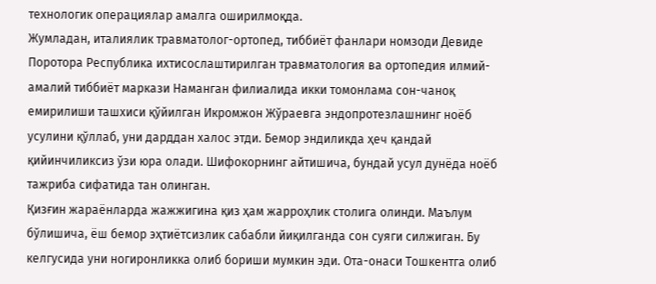технологик операциялар амалга оширилмоқда.
Жумладан, италиялик травматолог-ортопед, тиббиёт фанлари номзоди Девиде Поротора Республика ихтисослаштирилган травматология ва ортопедия илмий-амалий тиббиёт маркази Наманган филиалида икки томонлама сон-чаноқ емирилиши ташхиси қўйилган Икромжон Жўраевга эндопротезлашнинг ноёб усулини қўллаб, уни дарддан халос этди. Бемор эндиликда ҳеч қандай қийинчиликсиз ўзи юра олади. Шифокорнинг айтишича, бундай усул дунёда ноёб тажриба сифатида тан олинган.
Қизғин жараёнларда жажжигина қиз ҳам жарроҳлик столига олинди. Маълум бўлишича, ёш бемор эҳтиётсизлик сабабли йиқилганда сон суяги силжиган. Бу келгусида уни ногиронликка олиб бориши мумкин эди. Ота-онаси Тошкентга олиб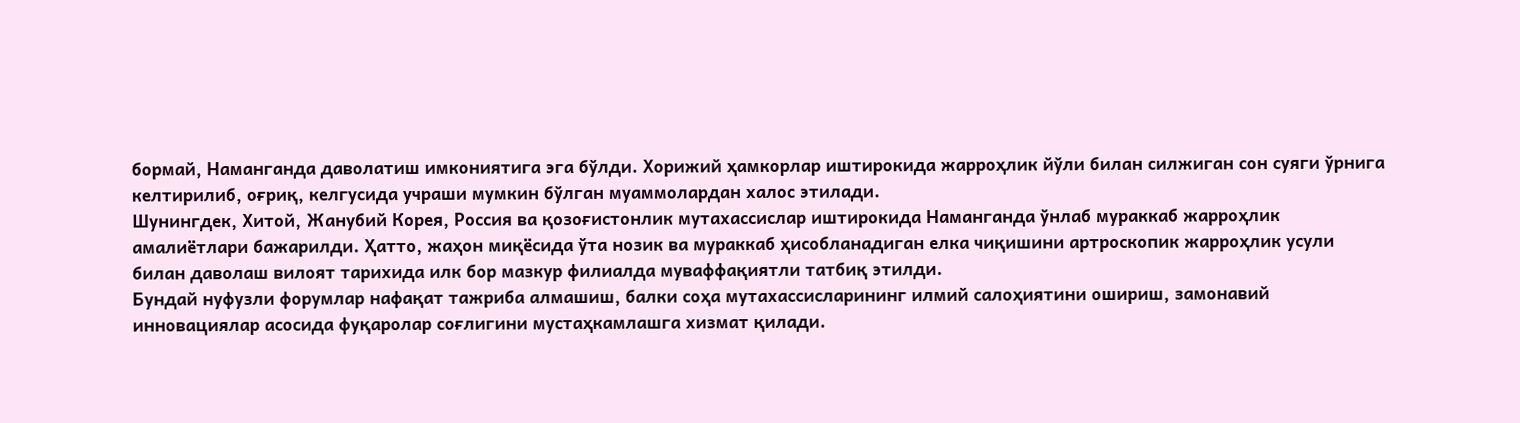бормай, Наманганда даволатиш имкониятига эга бўлди. Хорижий ҳамкорлар иштирокида жарроҳлик йўли билан силжиган сон суяги ўрнига келтирилиб, оғриқ, келгусида учраши мумкин бўлган муаммолардан халос этилади.
Шунингдек, Хитой, Жанубий Корея, Россия ва қозоғистонлик мутахассислар иштирокида Наманганда ўнлаб мураккаб жарроҳлик амалиётлари бажарилди. Ҳатто, жаҳон миқёсида ўта нозик ва мураккаб ҳисобланадиган елка чиқишини артроскопик жарроҳлик усули билан даволаш вилоят тарихида илк бор мазкур филиалда муваффақиятли татбиқ этилди.
Бундай нуфузли форумлар нафақат тажриба алмашиш, балки соҳа мутахассисларининг илмий салоҳиятини ошириш, замонавий инновациялар асосида фуқаролар соғлигини мустаҳкамлашга хизмат қилади.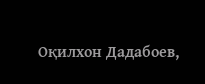Оқилхон Дадабоев,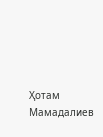Ҳотам Мамадалиев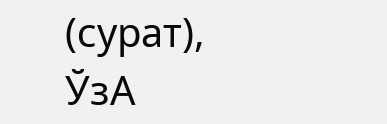(сурат), ЎзА